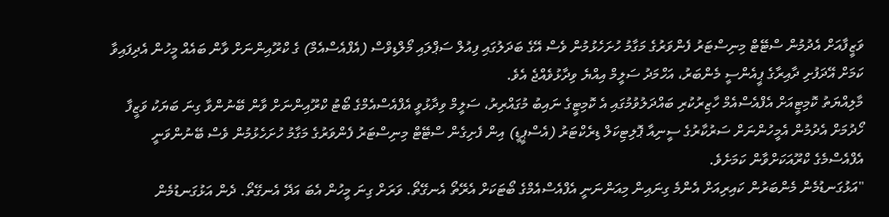ވަޒީފާއަށް އެދުމުން ސްޓޭޓް މިނިސްޓަރު ފެންވަރުގެ މަގާމު ހުށަހެޅުމުން ވެސް އޭގެ ބަދަލުގައި ފިއުލް ސަޕްލައި މޯލްޑިވްސް (އެފްއެސްއެމް) ގެ ކްރޫއިންނަށް ވާން ބައެއް މީހުން އެދިފައިވާ ކަމަށް އޭދަފުށި ދާއިރާގެ ޕީއެންސީ މެންބަރު، އަހްމަދު ސަލީމް އިއްޔެ ވިދާޅުވެއްޖެ އެވެ.
މާލިއްޔަތު ކޮމިޓީއަށް އެފްއެސްއެމް ހާޒިރުކުރި ބައްދަލުވުމުގައި އެ ކޮމިޓީގެ ނައިބު މުގައްރިރު، ސަލީމް ވިދާޅުވީ އެފްއެސްއެމްގެ ބޯޓު ކްރޫއިންނަށް ވާން ބޭނުންވާ ގިނަ ބަޔަކު ވަޒީފާ ހޯދުމަށް އެދުމުން އެމީހުންނަށް ސަރުކާރުގެ ސީނިއާ ޕޮލިޓިކަލް ޑިރެކްޓަރު (އެސްޕީޑީ) އިން ފެށިގެން ސްޓޭޓް މިނިސްޓަރު ފެންވަރުގެ މަގާމު ހުށަހެޅުމުން ވެސް ބޭނުންވަނީ އެފްއެސްމެގެ ކްރޫއަކަށްވާން ކަމަށެވެ.
"އަޅުގަނޑުމެން މެންބަރުން ކައިރިއަށް އެންމެ ގިނައިން މިއަންނަނީ އެފްއެސްއެމްގެ ބޯޓަކަށް އެރޭތޯ އެނގޭތޯ. ވަރަށް ގިނަ މީހުން އެބަ އަދޭ އެނގޭތޯ. ދެން އަޅުގަނޑުމެން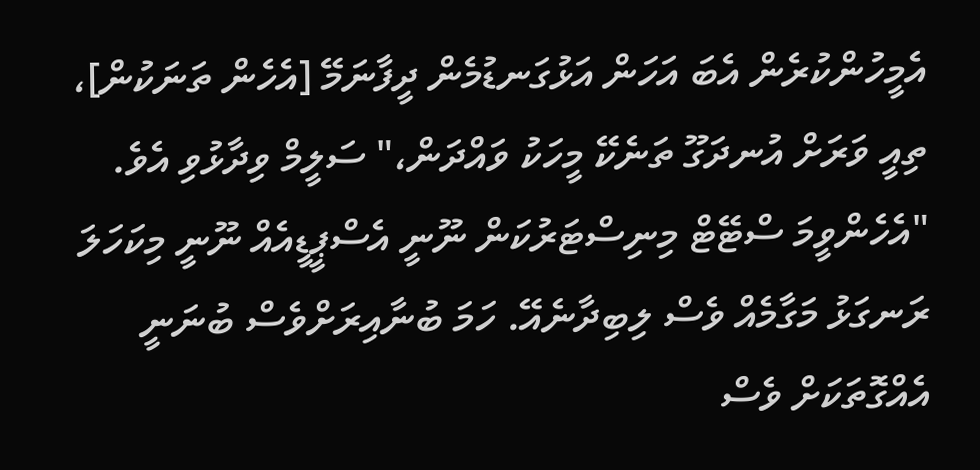އެމީހުންކުރެން އެބަ އަހަން އަޅުގަނޑުމެން ދީފާނަމޭ [އެހެން ތަނަކުން]، ތިއީ ވަރަށް އުނދަގޫ ތަނެކޭ މީހަކު ވައްދަން،" ސަލީމް ވިދާޅުވި އެވެ.
"އެހެންވީމަ ސްޓޭޓް މިނިސްޓަރުކަން ނޫނީ އެސްޕީޑީއެއް ނޫނީ މިކަހަލަ ރަނގަޅު މަގާމެއް ވެސް ލިބިދާނެއޭ. ހަމަ ބުނާއިރަށްވެސް ބުނަނީ އެއްގޮތަކަށް ވެސް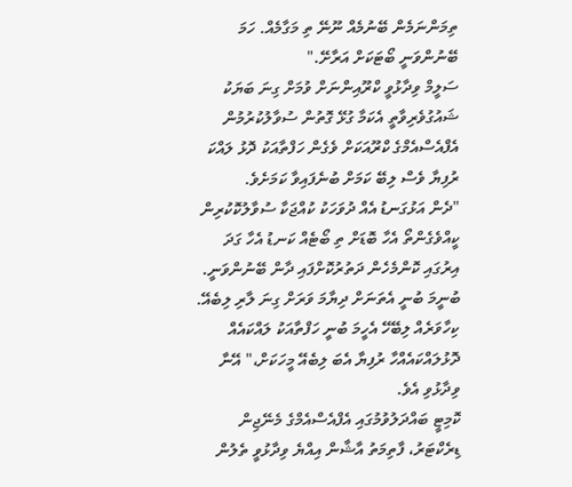ތިމަންނަމެން ބޭނުމެއް ނޫނޭ ތި މަގާމެއް. ހަމަ ބޭނުންވަނީ ބޯޓަކަށް އަރާށޭ."
ސަލީމް ވިދާޅުވީ ކްރޫއިންނަށް ވުމަށް ގިނަ ބަޔަކު ޝައުގުވެރިވާތީ އެކަމާ ގުޅޭ ގޮތުން ސުވާލުކުރުމުން އެފްއެސްއެމްގެ ކްރޫއަކަށް ވެގެން ހަފްތާއަކު ދޮޅު ލައްކަ ރުފިޔާ ވެސް ލިބޭ ކަމަށް ބުނެފައިވާ ކަމަށެވެ.
"ދެން އަޅުގަނޑު އެއް ދުވަހަކު ކުއްޖަކާ ސުވާލުކޮކުރިން ކީއްވެގެންތޯ އެހާ ބޮޑަށް ތި ބޯޓެއް ކަނޑު އެހާ ގަދަ އިރުގައި ކޮންމެހެން ދަތުރުކޮށްފައި ދާން ބޭނުންވަނީ. ބުނީމަ ބުނީ އެތަނަށް ދިޔާމަ ވަރަށް ގިނަ ލާރި ލިބެއޭ. ކިހާވަރެއް ލިބޭހޭ އެހީމަ ބުނީ ހަފްތާއަކު ލައްކައެއް ދޮޅުލައްކައެއްހާ ރުފިޔާ އެބަ ލިބެއޭ މީހަކަށް،" އޭނާ ވިދާޅުވި އެވެ.
ކޮމިޓީ ބައްދަލުވުމުގައި އެފްއެސްއެމްގެ މެނޭޖިން ޑިރެކްޓަރު، ފާތިމަތު އާޝާން އިއްޔެ ވިދާޅުވީ ތެލުން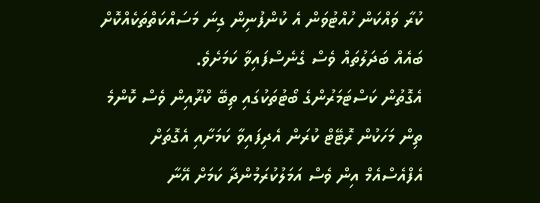ކުރާ ވައްކަން ހުއްޓުވަން އެ ކުންފުނިން ގިނަ މަސައްކަތްތަކެއްކޮށް ބައެއް ބަދަލުތައް ވެސް ގެނެސްފައިވާ ކަމަށެވެ.
އެގޮތުން ކަސްޓަމަރުންގެ ބޯޓުތަކުގައި ތިބޭ ކްރޫއިން ވެސް ކޮންމެ ތިން މަހަކުން ރޮޓޭޓް ކުރަން އެދިފައިވާ ކަމަށާއި އެގޮތަށް އެފްއެސްއެމް އިން ވެސް އަމަލުކުރަމުންދާ ކަމަށް އޭނާ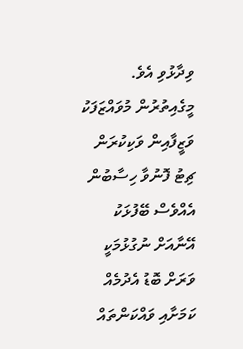ވިދާޅުވި އެވެ.
މީގެއިތުރުން މުވައްޒަފަކު ވަޒީފާއިން ވަކިކުރަން ޗިޓު ފޮނުވާ ހިސާބުން އެއްވެސް ބޭފުޅަކު އޭނާއަށް ނުގުޅުމަކީ ވަރަށް ބޮޑު އެދުމެއް ކަމަށާއި ވައްކަންތައް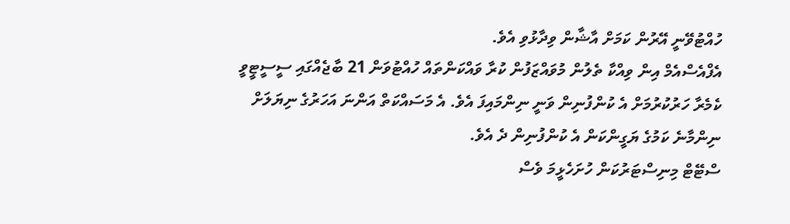ހުއްޓުވޭނީ އޭރުން ކަމަށް އާޝާން ވިދާޅުވި އެވެ.
އެފްއެސްއެމް އިން ވިއްކާ ތެލުން މުވައްޒަފުން ކުރާ ވައްކަންތައް ހުއްޓުވަން 21 ބާޖެއްގައި ސީސީޓީވީ ކެމެރާ ހަރުކުރުމަށް އެ ކުންފުނިން ވަނީ ނިންމައިފަ އެވެ. އެ މަސައްކަތް އަންނަ އަހަރުގެ ނިޔަލަށް ނިންމާނެ ކަމުގެ ޔަގީންކަން އެ ކުންފުނިން ދެ އެވެ.
ސްޓޭޓް މިނިސްޓަރުކަން ހުށަހެޅީމަ ވެސް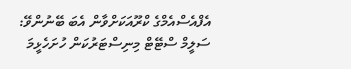އެފްއެސްއެމްގެ ކްރޫއަކަށްވާން އެބަ ބޭނުންވޭ: ސަލީމް ސްޓޭޓް މިނިސްޓަރުކަން ހުށަހެޅީމަ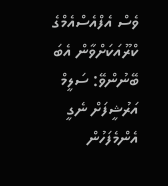ވެސް އެފްއެސްއެމްގެ ކްރޫއަކަށްވާން އެބަ ބޭނުންވޭ: ސަލީމް
އަރުޝީފަށް ނެގީ
އެންމެފަހުން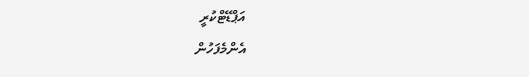އަޕްޑޭޓްކުރީ
އެންމެފަހުން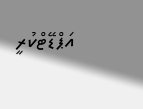އަޕްޑޭޓްކުރީ